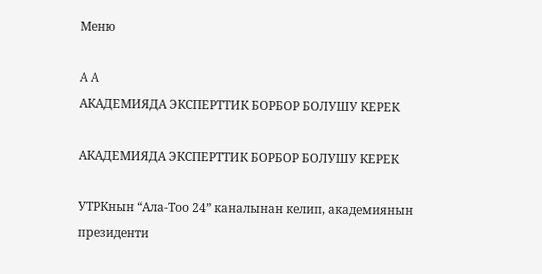Меню

A A
АКАДЕМИЯДА ЭКСПЕРТТИК БОРБОР БОЛУШУ КЕРЕК

АКАДЕМИЯДА ЭКСПЕРТТИК БОРБОР БОЛУШУ КЕРЕК

УТРКнын “Ала-Тоо 24” каналынан келип, академиянын президенти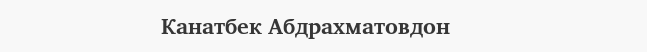Канатбек Абдрахматовдон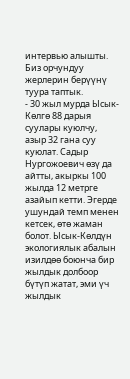интервью алышты. Биз орчундуу жерлерин берүүнү туура таптык.
- 30 жыл мурда Ысык-Көлгө 88 дарыя суулары куюлчу, азыр 32 гана суу куюлат. Садыр Нургожоевич өзү да айтты, акыркы 100 жылда 12 метрге азайып кетти. Эгерде ушундай темп менен кетсек, өтө жаман болот. Ысык-Көлдүн экологиялык абалын изилдөө боюнча бир жылдык долбоор бүтүп жатат, эми үч жылдык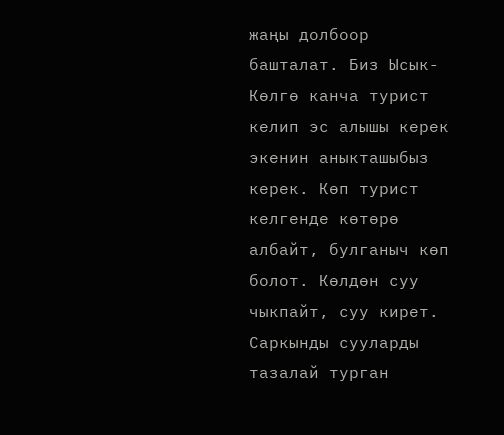жаңы долбоор башталат. Биз Ысык-Көлгө канча турист келип эс алышы керек экенин аныкташыбыз керек. Көп турист келгенде көтөрө албайт, булганыч көп болот. Көлдөн суу чыкпайт, суу кирет. Саркынды сууларды тазалай турган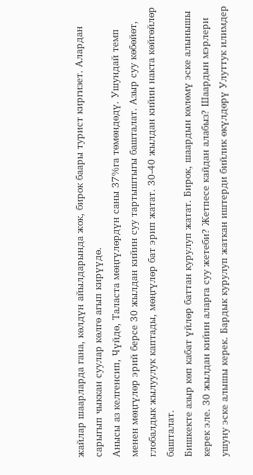жайлар шаарларда гана, көлдүн айылдарында жок, бирок баары турист киргизет. Алардан сарыгып чыккан суулар көлгө агып кирүүдө.
Анысы аз келгенсип, Чүйдө, Таласта мөңгүлөрдүн саны 37%га төмөндөдү. Ушундай темп менен мөңгүлөр эрий берсе 30 жылдан кийин суу тартыштыгы башталат. Азыр суу көбөйөт, глобалдык жылуулук каптады, мөңгүлөр бат эрип жатат. 30-40 жылдан кийин накта көйгөйлөр башталат.
Бишкекте азыр көп кабат үйлөр баттан курулуп жатат. Бирок, шаардын көлөмү эске алынышы керек эле. 30 жылдан кийин аларга суу жетеби? Жетпесе кайдан алабыз? Шаардын мэрлери ушуну эске алышы керек. Бардык курулуп жаткан иштерди бийлик өкүлдөрү Улуттук илимдер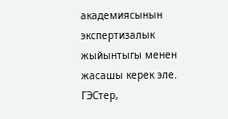академиясынын экспертизалык жыйынтыгы менен жасашы керек эле. ГЭСтер,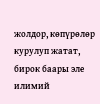жолдор, көпүрөлөр курулуп жатат, бирок баары эле илимий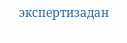экспертизадан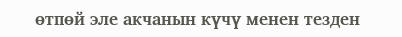өтпөй эле акчанын күчү менен тезден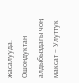жасалууда. Ошондуктан алдыбыздагы чоң максат – Улуттук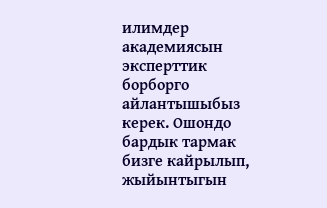илимдер академиясын эксперттик борборго айлантышыбыз керек. Ошондо бардык тармак бизге кайрылып, жыйынтыгын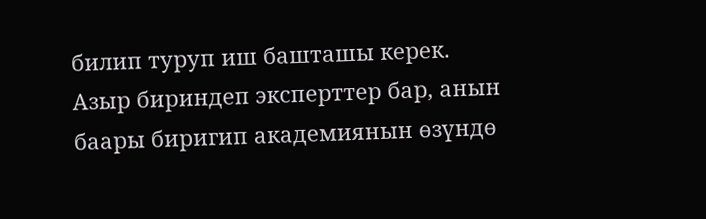билип туруп иш башташы керек. Азыр бириндеп эксперттер бар, анын баары биригип академиянын өзүндө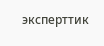эксперттик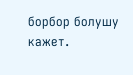борбор болушу кажет.